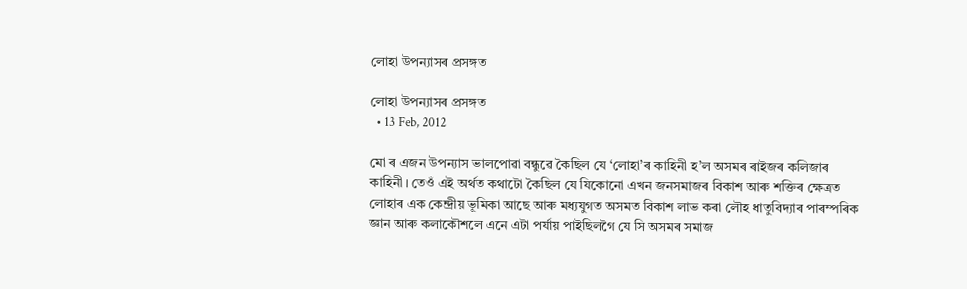লোহা উপন্যাসৰ প্ৰসঙ্গত

লোহা উপন্যাসৰ প্ৰসঙ্গত
  • 13 Feb, 2012

মো ৰ এজন উপন্যাস ভালপোৱা বন্ধুৱে কৈছিল যে ‘লোহা’ৰ কাহিনী হ’ল অসমৰ ৰাইজৰ কলিজাৰ কাহিনী। তেওঁ এই অৰ্থত কথাটো কৈছিল যে যিকোনো এখন জনসমাজৰ বিকাশ আৰু শক্তিৰ ক্ষেত্ৰত লোহাৰ এক কেন্দ্ৰীয় ভূমিকা আছে আৰু মধ্যযুগত অসমত বিকাশ লাভ কৰা লৌহ ধাতুবিদ্যাৰ পাৰম্পৰিক জ্ঞান আৰু কলাকৌশলে এনে এটা পৰ্যায় পাইছিলগৈ যে সি অসমৰ সমাজ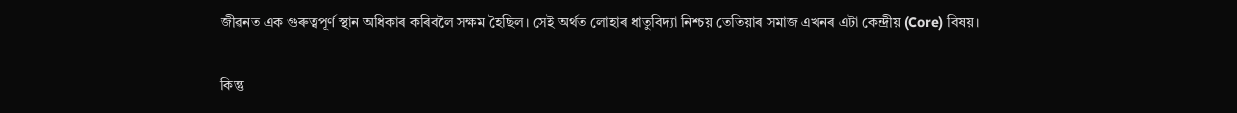জীৱনত এক গুৰুত্বপূৰ্ণ স্থান অধিকাৰ কৰিবলৈ সক্ষম হৈছিল। সেই অৰ্থত লোহাৰ ধাতুবিদ্যা নিশ্চয় তেতিয়াৰ সমাজ এখনৰ এটা কেন্দ্ৰীয় (Core) বিষয়।

কিন্তু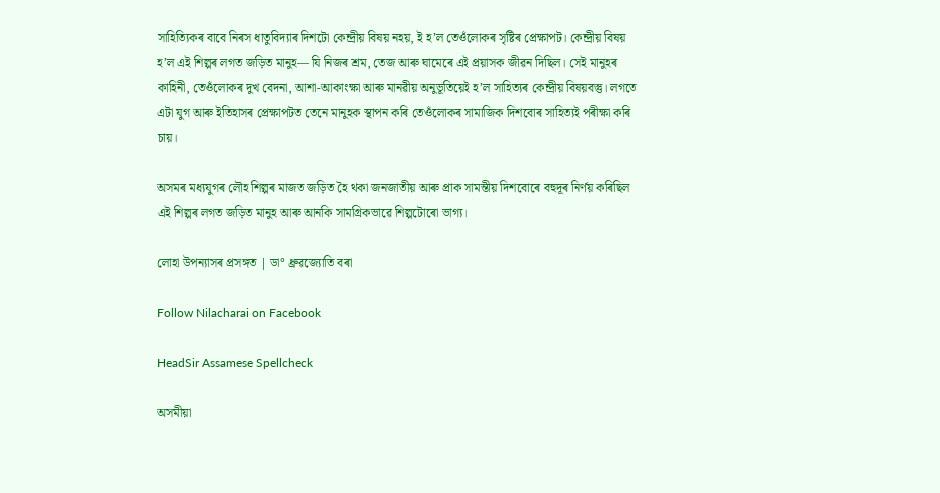সাহিত্যিকৰ বাবে নিৰস ধাতুবিদ্যাৰ দিশটো কেন্দ্ৰীয় বিষয় নহয়, ই হ’ল তেওঁলোকৰ সৃষ্টিৰ প্ৰেক্ষাপট। কেন্দ্ৰীয় বিষয় হ’ল এই শিল্পৰ লগত জড়িত মানুহ— যি নিজৰ শ্ৰম, তেজ আৰু ঘামেৰে এই প্ৰয়াসক জীৱন দিছিল। সেই মানুহৰ কাহিনী, তেওঁলোকৰ দুখ বেদনা, আশা-আকাংক্ষা আৰু মানৱীয় অনুভূতিয়েই হ’ল সাহিত্যৰ কেন্দ্ৰীয় বিষয়বস্তু। লগতে এটা যুগ আৰু ইতিহাসৰ প্ৰেক্ষাপটত তেনে মানুহক স্থাপন কৰি তেওঁলোকৰ সামাজিক দিশবোৰ সাহিত্যই পৰীক্ষা কৰি চায়।

অসমৰ মধ্যযুগৰ লৌহ শিল্পৰ মাজত জড়িত হৈ থকা জনজাতীয় আৰু প্ৰাক সামন্তীয় দিশবোৰে বহুদূৰ নিৰ্ণয় কৰিছিল এই শিল্পৰ লগত জড়িত মানুহ আৰু আনকি সামগ্ৰিকভাৱে শিল্পটোৰো ভাগ্য।

লোহা উপন্যাসৰ প্ৰসঙ্গত | ডা° ধ্ৰুৱজ্যোতি বৰা

Follow Nilacharai on Facebook

HeadSir Assamese Spellcheck

অসমীয়া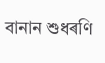বানান শুধৰণি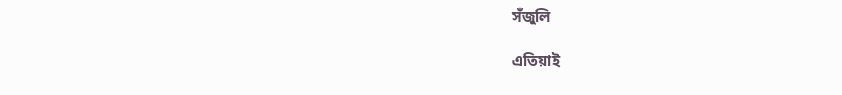সঁজুলি

এতিয়াই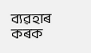ব্যৱহাৰ কৰক